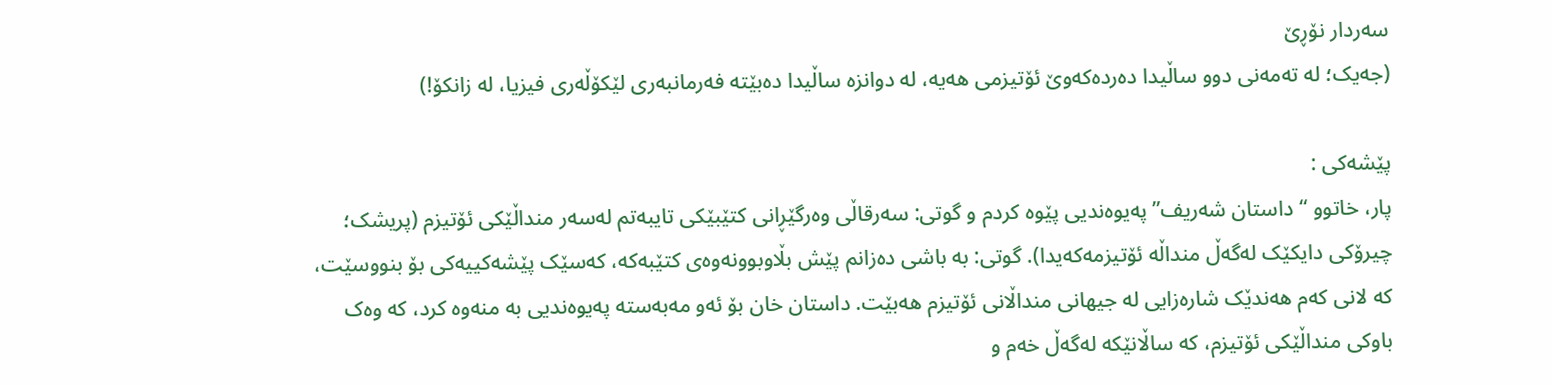سەردار نۆڕێ
(جەیک؛ لە تەمەنی دوو ساڵیدا دەردەکەوێ ئۆتیزمی هەیە، لە دوانزە ساڵیدا دەبێتە فەرمانبەری لێکۆڵەری فیزیا، لە زانکۆ!)

پێشەکی :
پار، خاتوو “داستان شەریف” پەیوەندیی پێوە کردم و گوتی: سەرقاڵی وەرگێڕانی کتێبێکی تایبەتم لەسەر منداڵێکی ئۆتیزم (پریشک؛ چیرۆکی دایکێک لەگەڵ منداڵە ئۆتیزمەکەیدا). گوتی: بە باشی دەزانم پێش بڵاوبوونەوەی کتێبەکە، کەسێک پێشەکییەکی بۆ بنووسێت، کە لانی کەم هەندێک شارەزایی لە جیهانی منداڵانی ئۆتیزم هەبێت. داستان خان بۆ ئەو مەبەستە پەیوەندیی بە منەوە کرد، کە وەک باوکی منداڵێکی ئۆتیزم، کە ساڵانێکە لەگەڵ خەم و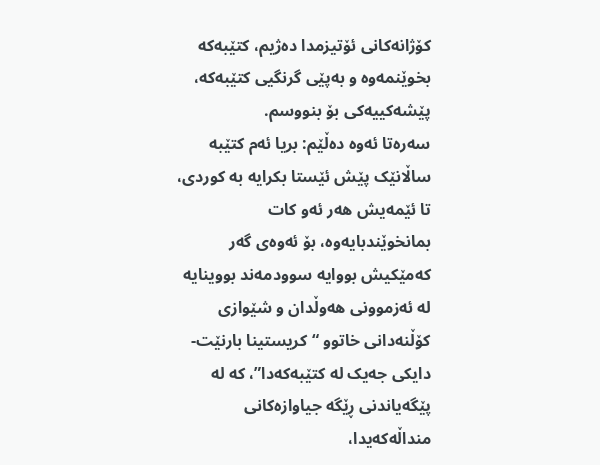کۆژانەکانی ئۆتیزمدا دەژیم، کتێبەکە بخوێنمەوە و بەپێی گرنگیی کتێبەکە، پێشەکییەکی بۆ بنووسم.
سەرەتا ئەوە دەڵێم: بریا ئەم کتێبە ساڵانێک پێش ئێستا بکرایە بە کوردی، تا ئێمەيش هەر ئەو کات بمانخوێندبایەوە، بۆ ئەوەی گەر کەمێکیش بووایە سوودمەند بووینایە لە ئەزموونی هەوڵدان و شێوازی کۆڵنەدانی خاتوو “کریستینا بارنێت-دایکی جەیک لە کتێبەکەدا”، کە لە پێگەیاندنی ڕێگە جیاوازەکانی منداڵەکەیدا،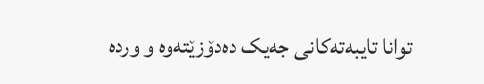توانا تایبەتەکانی جەیک دەدۆزێتەوە و وردە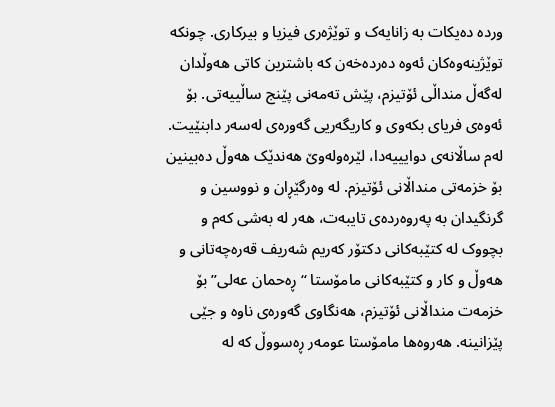وردە دەیکات بە زانایەک و توێژەری فیزیا و بیرکاری. چونکە توێژینەوەکان ئەوە دەردەخەن کە باشترین کاتی هەوڵدان لەگەڵ منداڵی ئۆتیزم، پێش تەمەنی پێنج ساڵییەتی. بۆ ئەوەی فریای بکەوی و کاریگەریی گەورەی لەسەر دابنێیت.
لەم ساڵانەی دوایییەدا، لێرەولەوێ هەندێک هەوڵ دەبینین بۆ خزمەتی منداڵانی ئۆتیزم. لە وەرگێڕان و نووسین و گرنگیدان بە پەروەردەی تایبەت، هەر لە بەشی کەم و بچووک لە کتێبەکانی دکتۆر کەریم شەریف قەرەچەتانی و هەوڵ و کار و کتێبەکانی مامۆستا “ڕەحمان عەلی” بۆ خزمەت منداڵانی ئۆتیزم، هەنگاوی گەورەی ناوە و جێی پێزانینە. هەروەها مامۆستا عومەر ڕەسووڵ کە لە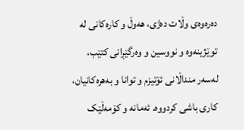دەرەوەی وڵات دەژی، هەوڵ و کارەکانی لە توێژینەوە و نووسین و وەرگێڕانی کتێب، لەسەر منداڵانی ئۆتیزم و توانا و بەهرەکانیان، کاری باشی کردووە. ئەمانە و کۆمەڵێک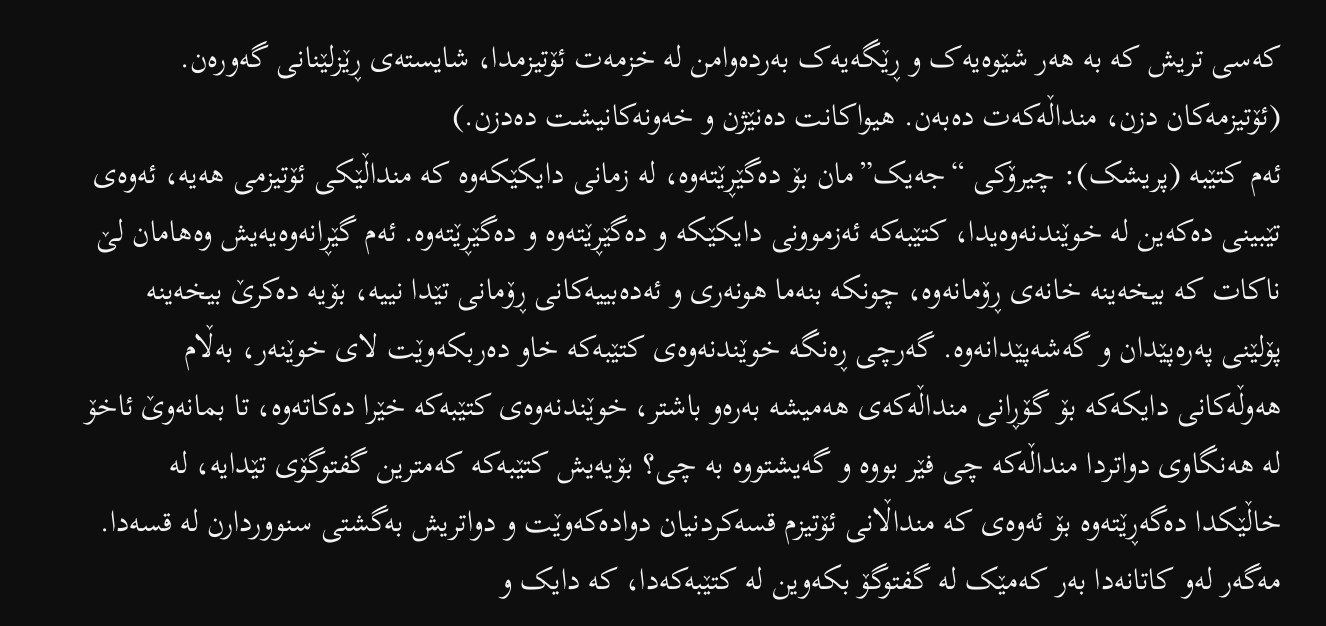کەسی تریش کە بە هەر شێوەیەک و ڕێگەیەک بەردەوامن لە خزمەت ئۆتیزمدا، شایستەی ڕێزلێنانی گەورەن.
(ئۆتیزمەکان دزن، منداڵەکەت دەبەن. هیواکانت دەنێژن و خەونەکانیشت دەدزن.)
ئەم کتێبە (پریشک): چیرۆکی “جەیک”مان بۆ دەگێڕێتەوە، لە زمانی دایکێکەوە کە منداڵێکی ئۆتیزمی هەیە، ئەوەی تێبینی دەکەین لە خوێندنەوەیدا، کتێبەکە ئەزموونی دایکێکە و دەگێڕێتەوە و دەگێڕێتەوە. ئەم گێڕانەوەیەيش وەهامان لێ ناکات کە بیخەینە خانەی ڕۆمانەوە، چونکە بنەما هونەری و ئەدەبییەکانی ڕۆمانی تێدا نییە، بۆیە دەکرێ بیخەینە پۆلێنی پەرەپێدان و گەشەپێدانەوە. گەرچی ڕەنگە خوێندنەوەی کتێبەکە خاو دەربکەوێت لای خوێنەر، بەڵام هەوڵەکانی دایکەکە بۆ گۆڕانی منداڵەکەی هەمیشە بەرەو باشتر، خوێندنەوەی کتێبەکە خێرا دەکاتەوە، تا بمانەوێ ئاخۆ لە هەنگاوی دواتردا منداڵەکە چی فێر بووە و گەیشتووە بە چی؟ بۆیەيش کتێبەکە کەمترین گفتوگۆی تێدایە، لە خاڵێکدا دەگەڕێتەوە بۆ ئەوەی کە منداڵانی ئۆتیزم قسەکردنیان دوادەکەوێت و دواتریش بەگشتی سنووردارن لە قسەدا. مەگەر لەو کاتانەدا بەر کەمێک لە گفتوگۆ بکەوین لە کتێبەکەدا، کە دایک و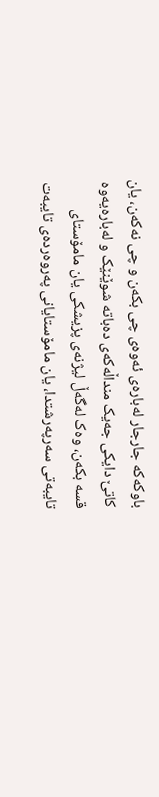باوکەکە جارجار لەبارەی ئەوەی چی بکەن و چی نەکەن، یان کاتێ دایکی جەیک منداڵەکەی دەباتە شوێنێک و لەبارەیەوە قسە بکەن، وەک لەگەڵ لیژنەی پزیشکی یان مامۆستای تایبەتی سەرپەرشتدا، یان مامۆستایانی پەروەردەی تایبەت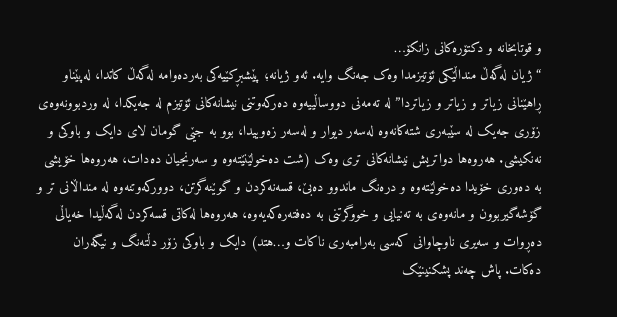و قوتابخانە و دکتۆرەکانی زانکۆ…
“ژیان لەگەڵ منداڵێکی ئۆتیزمدا وەک جەنگ وایە. ئەو ژیانە؛ پێشبڕکێیەکی بەردەوامە لەگەڵ کاتدا، لەپێناو ڕاهێنانی زیاتر و زیاتر و زیاتردا” لە تەمەنی دووساڵییەوە دەرکەوتنی نیشانەکانی ئۆتیزم لە جەیکدا، لە وردبوونەوەی زۆری جەیک لە سێبەری شتەکانەوە لەسەر دیوار و لەسەر زەوییدا، بوو بە جێی گومان لای دایک و باوکی و نەنکیشی. هەروەها دواتریش نیشانەکانی تری وەک (شت دەخولێنێتەوە و سەرنجیان دەدات، هەروەها خۆیشی بە دەوری خۆیدا دەخولێتەوە و درەنگ ماندوو دەبێ، قسەنەکردن و گوێنەگرتن، دوورکەوتنەوە لە منداڵانی تر و گۆشەگیربوون و مانەوەی بە تەنیایی و خووگرتنی بە دەفتەرەکەیەوە، هەروەها لەکاتی قسەکردن لەگەڵیدا خەیاڵی دەڕوات و سەیری ناوچاوانی کەسی بەرامبەری ناکات و…هتد) دایک و باوکی زۆر دڵتەنگ و نیگەران دەکات. پاش چەند پشکنینێک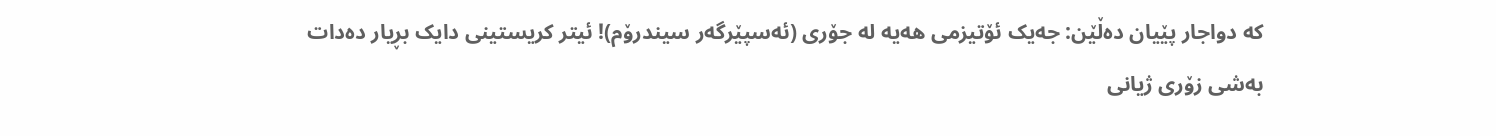کە دواجار پێیان دەڵێن: جەیک ئۆتیزمی هەیە لە جۆری (ئەسپێرگەر سیندرۆم)! ئیتر کریستینی دایک بڕیار دەدات بەشی زۆری ژیانی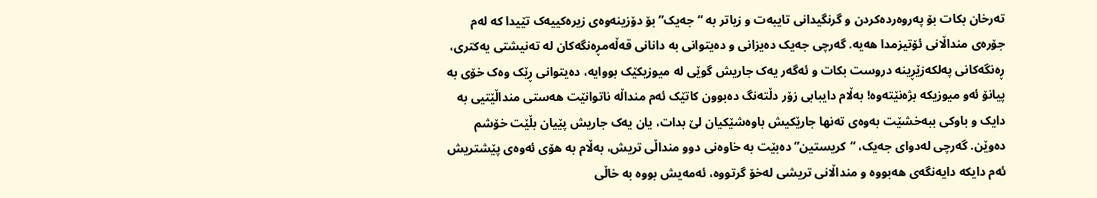تەرخان بکات بۆ پەروەردەکردن و گرنگیدانی تایبەت و زیاتر بە “جەیک” بۆ دۆزینەوەی زیرەکییەک تێیدا کە لەم جۆرەی منداڵانی ئۆتیزمدا هەیە. گەرچی جەیک دەیزانی و دەیتوانی بە دانانی قەڵەمڕەنگەکان لە تەنیشتی یەکتری، ڕەنگەکانی پەلکەزێڕینە دروست بکات و ئەگەر یەک جاریش گوێی لە میوزیکێک بووایە، دەیتوانی ڕێک وەک خۆی بە پیانۆ ئەو میوزیکە بژەنێتەوە! بەڵام دایبابی زۆر دڵتەنگ دەبوون کاتێک ئەم منداڵە ناتوانێت هەستی منداڵێتیی بە دایک و باوکی ببەخشێت بەوەی تەنها جارێکیش باوەشێکیان لێ بدات، یان یەک جاریش پێیان بڵێت خۆشم دەوێن. گەرچی لەدوای جەیک، “کریستین” دەبێت بە خاوەنی دوو منداڵی تریش، بەڵام بە هۆی ئەوەی پێشتریش ئەم دایکە دایەنگەی هەبووە و منداڵانی تریشی لەخۆ گرتووە، ئەمەيش بووە بە خاڵی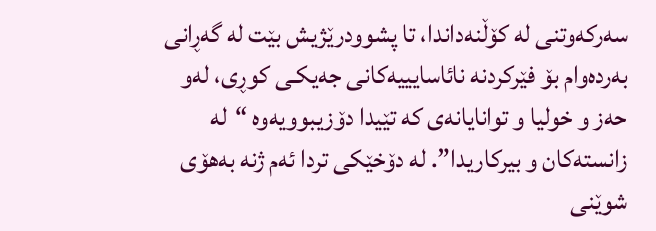سەرکەوتنی لە کۆڵنەداندا، تا پشوودرێژیش بێت لە گەڕانی بەردەوام بۆ فێرکردنە نائاسایییەکانی جەیکـی کوڕی، لەو حەز و خولیا و توانایانەی کە تێیدا دۆزیبوویەوە “لە زانستەکان و بیرکاریدا”. لە دۆخێکی تردا ئەم ژنە بەهۆی شوێنی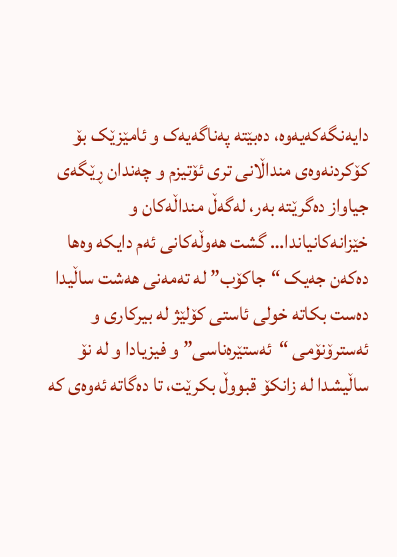دایەنگەکەیەوە، دەبێتە پەناگەیەک و ئامێزێک بۆ کۆکردنەوەی منداڵانی تری ئۆتیزم و چەندان ڕێگەی جیاواز دەگرێتە بەر، لەگەڵ منداڵەکان و خێزانەکانیاندا… گشت هەوڵەکانی ئەم دایکە وەها دەکەن جەیک “جاکۆب” لە تەمەنی هەشت ساڵیدا دەست بکاتە خولی ئاستی کۆلێژ لە بیرکاری و ئەسترۆنۆمی “ئەستێرەناسی” و فیزیادا و لە نۆ ساڵیشدا لە زانکۆ قبووڵ بکرێت، تا دەگاتە ئەوەی کە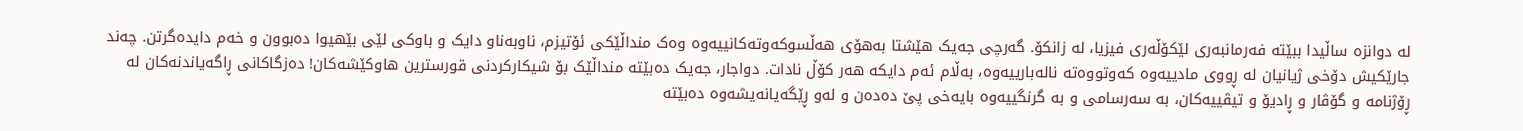لە دوانزە ساڵیدا ببێتە فەرمانبەری لێکۆڵەری فیزیا، لە زانکۆ. گەرچی جەیک هێشتا بەهۆی هەڵسوکەوتەکانییەوە وەک منداڵێکی ئۆتیزم، ناوبەناو دایک و باوکی لێی بێهیوا دەبوون و خەم دایدەگرتن. چەند جارێکیش دۆخی ژیانیان لە ڕووی مادییەوە کەوتووەتە نالەبارییەوە، بەڵام ئەم دایکە هەر کۆڵ نادات. دواجار، جەیک دەبێتە منداڵێک بۆ شیکارکردنی قورسترین هاوکێشەکان! دەزگاکانی ڕاگەیاندنەکان لە ڕۆژنامە و گۆڤار و ڕادیۆ و تیڤییەکان، بە سەرسامی و بە گرنگییەوە بایەخی پێ دەدەن و لەو ڕێگەیانەيشەوە دەبێتە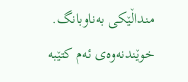منداڵێکی بەناوبانگ. خوێندنەوەی ئەم کتێبە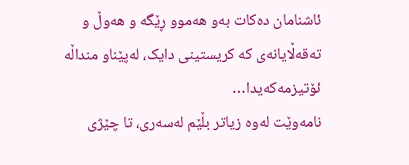ئاشنامان دەکات بەو هەموو ڕێگە و هەوڵ و تەقەڵایانەی کە کریستینی دایک، لەپێناو منداڵە ئۆتیزمەکەیدا…
نامەوێت لەوە زیاتر بڵێم لەسەری، تا چێژی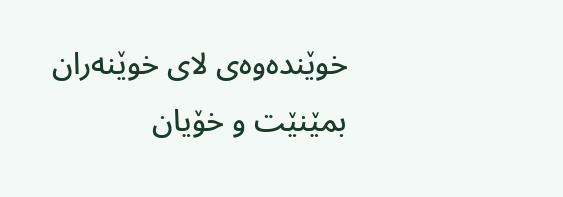خوێندەوەی لای خوێنەران بمێنێت و خۆیان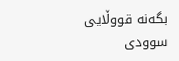بگەنە قووڵایی سوودی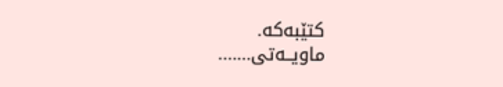کتێبەکە.
ماویــەتی…….